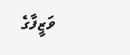ވަޒީފާގެ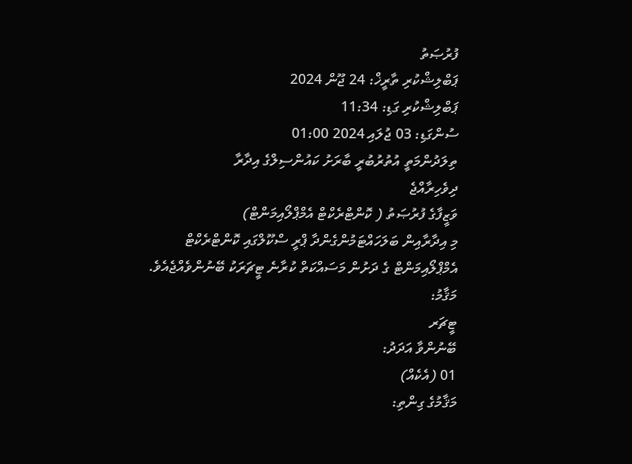ފުރުޞަތު
ޕަބްލިޝްކުރި ތާރީޚް: 24 ޖޫން 2024
ޕަބްލިޝްކުރި ގަޑި: 11:34
ސުންގަޑި: 03 ޖުލައި 2024 01:00
ތިލަދުންމަތީ އުތުރުބުރީ ބާރަށު ކައުންސިލްގެ އިދާރާ
ދިވެހިރާއްޖެ
ވަޒީފާގެ ފުރުޞަތު ( ކޮންޓްރެކްޓް އެމްޕްލޯއިމަންޓް)
މި އިދާރާއިން ބަލަހައްޓަމުންގެންދާ ޕްރީ ސްކޫލްގައި ކޮންޓްރެކްޓް އެމްޕްލޯއިމަންޓް ގެ ދަށުން މަސައްކަތް ކުރާނެ ޓީޗަރަކު ބޭނުންވެއްޖެއެވެ.
މަޤާމު:
ޓީޗަރ
ބޭނުންވާ އަދަދު:
01 (އެކެއް)
މަޤާމުގެ ގިންތި: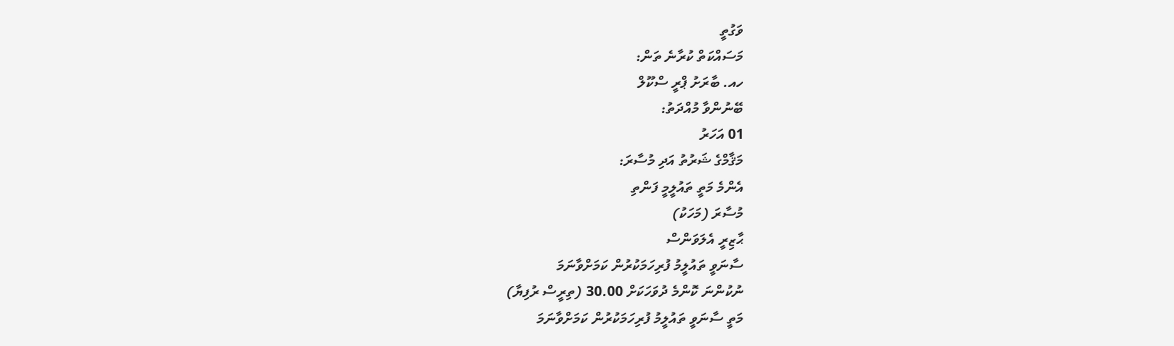ވަގުތީ
މަސައްކަތް ކުރާނެ ތަން:
ހއ. ބާރަށު ޕްރީ ސްކޫލް
ބޭނުންވާ މުއްދަތު:
01 އަހަރު
މަޤާމްގެ ޝަރުތު އަދި މުސާރަ:
އެންމެ މަތީ ތައުލީމީ ފަންތި
މުސާރަ (މަހަކު)
ޙާޒިރީ އެލަވަންސް
ސާނަވީ ތައުލީމު ފުރިހަމަކުރުން ކަމަށްވާނަމަ
ނުކުންނަ ކޮންމެ ދުވަހަކަށް 30.00 (ތިރީސް ރުފިޔާ)
މަތީ ސާނަވީ ތައުލީމު ފުރިހަމަކުރުން ކަމަށްވާނަމަ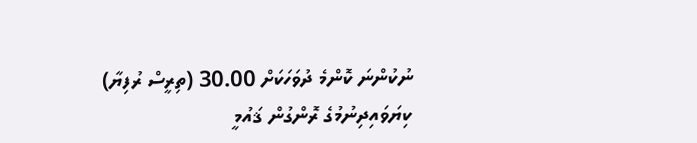ނުކުންނަ ކޮންމެ ދުވަހަކަށް 30.00 (ތިރީސް ރުފިޔާ)
ކިޔަވައިދިނުމުގެ ރޮންގުން ޤައުމީ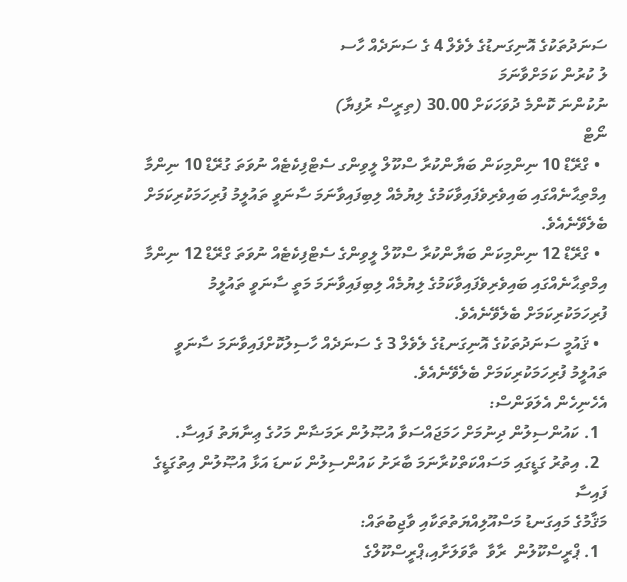ސަނަދުތަކުގެ އޮނިގަނޑުގެ ލެވެލް 4 ގެ ސަނަދެއް ހާސ
ލު ކުރުން ކަމަށްވާނަމަ
ނުކުންނަ ކޮންމެ ދުވަހަކަށް 30.00 (ތިރީސް ރުފިޔާ)
ނޯޓް
  • ގްރޭޑް 10 ނިންމިކަން ބަޔާންކުރާ ސްކޫލް ލީވިންގ ސެޓްފިކެޓެއް ނުވަތަ ގުރޭޑް 10 ނިންމާ އިމްތިޙާނެއްގައި ބައިވެރިވެފައިވާކަމުގެ ލިޔުމެއް ލިބިފައިވާނަމަ ސާނަވީ ތައުލީމު ފުރިހަމަކުރިކަމަށް ބެލެވޭނެއެވެ.
  • ގްރޭޑް 12 ނިންމިކަން ބަޔާންކުރާ ސްކޫލް ލީވިންގެ ސެޓްފިކެޓެއް ނުވަތަ ގްރޭޑް 12 ނިންމާ އިމްތިޙާނެއްގައި ބައިވެރިވެފައިވާކަމުގެ ލިޔުމެއް ލިބިފައިވާނަމަ މަތީ ސާނަވީ ތައުލީމު ފުރިހަމަކުރިކަމަށް ބެލެވޭނެއެވެ.
  • ޤައުމީ ސަނަދުތަކުގެ އޮނިގަނޑުގެ ލެވެލް 3 ގެ ސަނަދެއް ހާސިލުކޮށްފައިވާނަމަ ސާނަވީ ތައުލީމު ފުރިހަމަކުރިކަމަށް ބެލެވޭނެއެވެ.
އެހެނިހެން އެލަވަންސް:
  1. ކައުންސިލުން ދިނުމަށް ހަމަޖައްސަވާ އުޞޫލުން ރަމަޟާން މަހުގެ ޢިނާޔަތު ފައިސާ.
  2. އިތުރު ގަޑީގައި މަސައްކަތްކުރާނަމަ ބާރަށު ކައުންސިލުން ކަނޑަ އަޅާ އުޞޫލުން އިތުގަޑީގެ ފައިސާ
މަޤާމުގެ މައިގަނޑު މަސްއޫލިއްޔަތުތަކާއި ވާޖިބުތައް:
  1. ޕްރީސްކޫލުން  ރާވާ  ތާވަލަށާއި،ޕްރީސްކޫލްގެ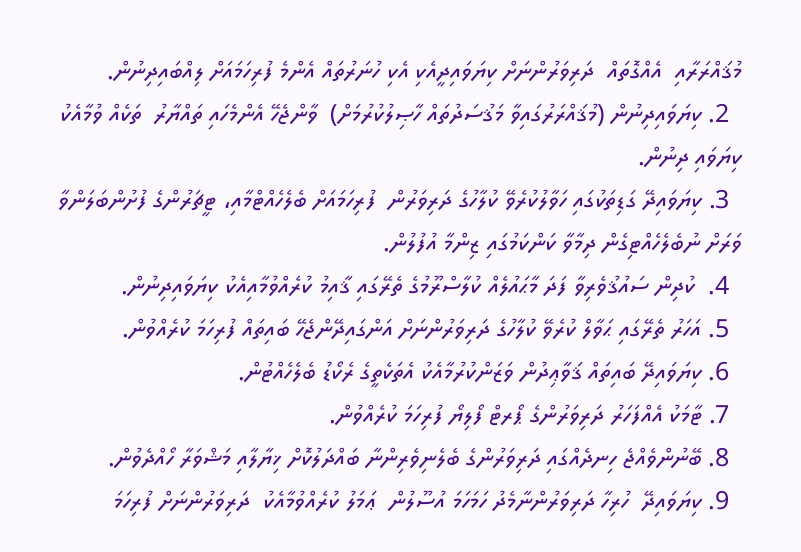މުޤައްރަރާއި  އެއްގޮތައް  ދަރިވަރުންނަށް ކިޔަވައިދީއެކި އެކި ހުނަރުތައް އެންމެ ފުރިހަމައަށް ލިއްބައިދިނުން.
  2. ކިޔަވައިދިނުން (މުޤައްރަރުގައިވާ މަޤުސަދުތައް ހާޞިލުކުރުމަށް)  ވާންޖެހޭ އެންމެހައި ތައްޔާރު  ތަކެއް ވުމާއެކު ކިޔަވައި ދިނުން.
  3. ކިޔަވައިދޭ ގަޑިތަކުގައި ހަވާލުކުރެވޭ ކުލާހުގެ ދަރިވަރުން  ފުރިހަމައަށް ބެލެހެއްޓްމާއި، ޓީޗަރުންގެ ފުށުންބަލަންވާ ވަރަށް ނުބެލެހެއްޓިގެން ދިމާވާ ކަންކަމުގައި ޒިންމާ އުފުލުން.
  4.  ކުދިން ސައުޤުވެރިވާ ފަދަ މާޙައުލެއް ކުލާސްރޫމުގެ ތެރޭގައި ޤާއިމު ކުރެއްވުމާއިއެކު ކިޔަވައިދިނުން.
  5. އަހަރު ތެރޭގައި ޙަވާލް ކުރެވޭ ކުލާހުގެ ދަރިވަރުންނަށް އަންގައިދޭންޖެހޭ ބައިތައް ފުރިހަމަ ކުރެއްވުން.
  6. ކިޔަވައިދޭ ބައިތައް ޤަވާޢިދުން ވަޒަންކުރުމާއެކު އެތަކެތީގެ ރެކޯޑު ބެލެހެއްޓުން.
  7. ޓާމަކު އެއްފަހަރު ދަރިވަރުންގެ ޕޯރޓް ފޯލިޔޯ ފުރިހަމަ ކުރެއްވުން.
  8. ބޭނުންވެއްޖެ ހިނދެއްގައި ދަރިވަރުންގެ ބެލެނިވެރިންނާ ބައްދަލުކޮށް ޚިޔާލާއި މަޝްވަރާ ހޯއްދެވުން.
  9. ކިޔަވައިދޭ  ހުރިހާ ދަރިވަރުންނާމެދު ހަމަހަމަ އުސޫލުން  ޢަމަލު ކުރެއްވުމާއެކު  ދަރިވަރުންނަށް ފުރިހަމަ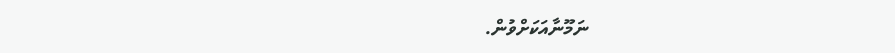ނަމޫނާއަކަށްވުން.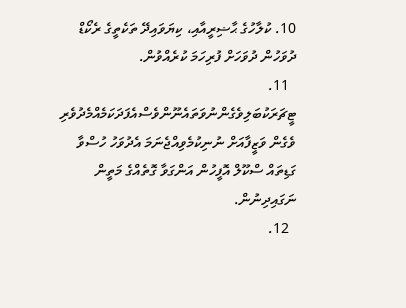10. ކުލާހުގެ ޙާޟިރީއާއި، ކިޔަވައިދޭ ތަކެތީގެ ރެކޯޑް ދުވަހުން ދުވަހަށް ފުރިހަމަ ކުރެއްވުން.
  11. ޓީޗަރަކުބަލިވެގެންނުވަތައެނޫންވެސްއެފަދަކަމެއްމެދުވެރި ވެގެން ވަޒީފާއަށް ނުނިކުމެވިއްޖެނަމަ އެދުވަހު ހުސްވާ ގަޑިތައް ސްކޫލް އޮފީހުން އަންގަވާ ގޮތެއްގެ މަތީން ނަގައިދިނުން.
  12.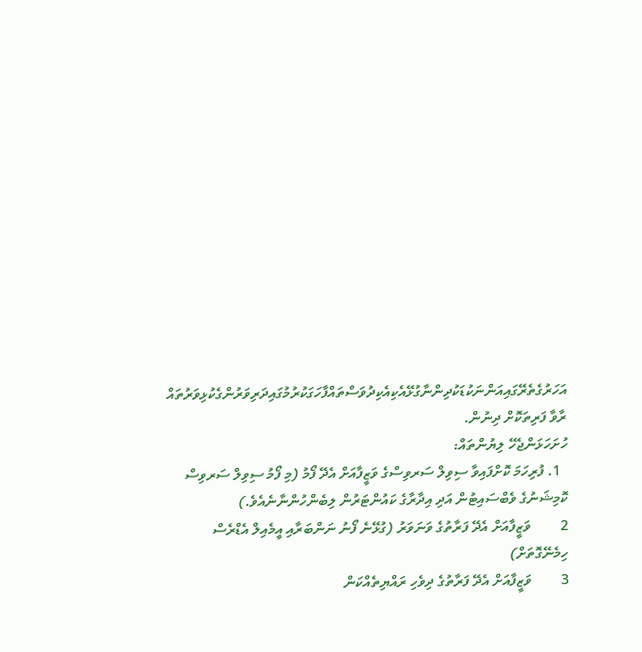އަހަރުގެތެރޭގައިއަންނަކުޑަކުދިންނާގުޅޭއެކިއެކިދުވަސްތައްފާހަގަކުރުމުގައިދަރިވަރުންގެކުޅިވަރުތައް
ރާވާ ފަރިތަކޮށް ދިނުން.
ހުށަހަޅަންޖެހޭ ލިޔުންތައް:
  1. ފުރިހަމަ ކޮށްފައިވާ ސިވިލް ސަރވިސްގެ ވަޒީފާއަށް އެދޭ ފޯމު (މި ފޯމު ސިވިލް ސަރވިސް ކޮމިޝަނުގެ ވެބްސައިޓުން އަދި އިދާރާގެ ކައުންޓަރުން ލިބެންހުންނާނެއެވެ.)
2        ވަޒީފާއަށް އެދޭ ފަރާތުގެ ވަނަވަރު (ގުޅޭނެ ފޯނު ނަންބަރާއި އީމެއިލް އެޑްރެސް ހިމެނޭގޮތަށް)
3        ވަޒީފާއަށް އެދޭ ފަރާތުގެ ދިވެހި ރައްޔިތެއްކަން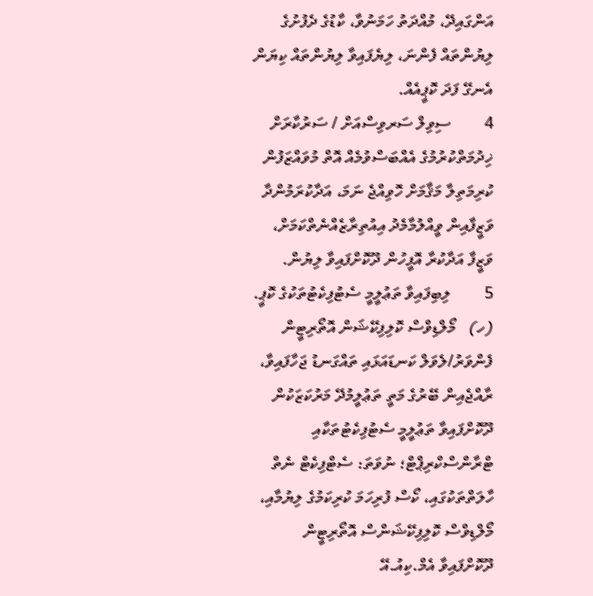އަންގައިދޭ، މުއްދަތު ހަމަނުވާ، ކާޑުގެ ދެފުށުގެ ލިޔުންތައް ފެންނަ، ލިޔެފައިވާ ލިޔުންތައް ކިޔަން އެނގޭ ފަދަ ކޮޕީއެއް.
4        ސިވިލް ސަރވިސްއަށް / ސަރުކާރަށް ޚިދުމަތްކުރުމުގެ އެއްބަސްވުމެއް އޮތް މުވައްޒަފުން ކުރިމަތިލާ މަޤާމަށް ހޮވިއްޖެ ނަމަ، އަދާކުރަމުންދާ ވަޒީފާއިން ވީއްލުމާމެދު އިއުތިރާޒެއްނެތްކަމަށް، ވަޒީފާ އަދާކުރާ އޮފީހުން ދޫކޮށްފައިވާ ލިޔުން.
5        ލިބިފައިވާ ތަޢުލީމީ ސެޓުފިކެޓުތަކުގެ ކޮޕީ.
(ހ)   މޯލްޑިވްސް ކޮލިފިކޭޝަން އޮތޯރިޓީން ފެންވަރު/ލެވަލް ކަނޑައަޅައި ތައްގަނޑު ޖަހާފައިވާ، ރާއްޖެއިން ބޭރުގެ މަތީ ތަޢުލީމުދޭ މަރުކަޒަކުން ދޫކޮށްފައިވާ ތަޢުލީމީ ސެޓުފިކެޓުތަކާއި ޓްރާންސްކްރިޕްޓް؛ ނުވަތަ: ސެޓްފިކެޓް ނެތް ހާލަތްތަކުގައި، ކޯސް ފުރިހަމަ ކުރިކަމުގެ ލިޔުމާއި، މޯލްޑިވްސް ކޮލިފިކޭޝަންސް އޮތޯރިޓީން ދޫކޮށްފައިވާ އެމް.ކިއު.އޭ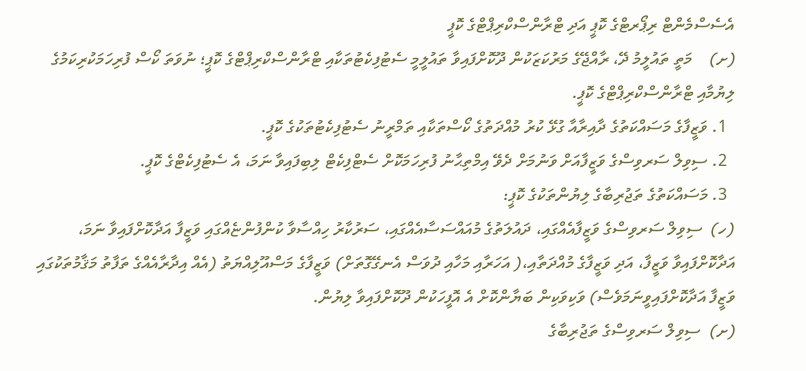އެސެސްމެންޓް ރިޕޯރޓްގެ ކޮޕީ އަދި ޓްރާންސްކްރިޕްޓްގެ ކޮޕީ
(ށ)    މަތީ ތައުލީމު ދޭ، ރާއްޖޭގެ މަރުކަޒަކުން ދޫކޮށްފައިވާ ތައުލީމީ ސެޓުފިކެޓުތަކާއި ޓްރާންސްކްރިޕްޓްގެ ކޮޕީ؛ ނުވަތަ ކޯސް ފުރިހަމަކުރިކަމުގެ ލިޔުމާއި ޓްރާންސްކްރިޕްޓްގެ ކޮޕީ.
  1. ވަޒީފާގެ މަސައްކަތުގެ ދާއިރާއާ ގުޅޭ ކުރު މުއްދަތުގެ ކޯސްތަކާއި ތަމްރީނު ސެޓުފިކެޓުތަކުގެ ކޮޕީ.
  2. ސިވިލް ސަރވިސްގެ ވަޒީފާއަށް ވަނުމަށް ދެވޭ އިމްތިޙާނު ފުރިހަމަކޮށް ސެޓްފިކެޓް ލިބިފައިވާ ނަމަ، އެ ސެޓުފިކެޓްގެ ކޮޕީ.
  3. މަސައްކަތުގެ ތަޖުރިބާގެ ލިޔުންތަކުގެ ކޮޕީ:
(ހ)  ސިވިލް ސަރވިސްގެ ވަޒީފާއެއްގައި، ދައުލަތުގެ މުއައްސަސާއެއްގައި، ސަރުކާރު ހިއްސާވާ ކުންފުންޏެއްގައި ވަޒީފާ އަދާކޮށްފައިވާ ނަމަ، އަދާކޮށްފައިވާ ވަޒީފާ، އަދި ވަޒީފާގެ މުއްދަތާއި،( އަހަރާއި މަހާއި ދުވަސް އެނގޭގޮތަށް) ވަޒީފާގެ މަސްއޫލިއްޔަތު (އެއް އިދާރާއެއްގެ ތަފާތު މަޤާމުތަކުގައި ވަޒީފާ އަދާކޮށްފައިވީނަމަވެސް) ވަކިވަކިން ބަޔާންކޮށް އެ އޮފީހަކުން ދޫކޮށްފައިވާ ލިޔުން.
(ށ)  ސިވިލް ސަރވިސްގެ ތަޖުރިބާގެ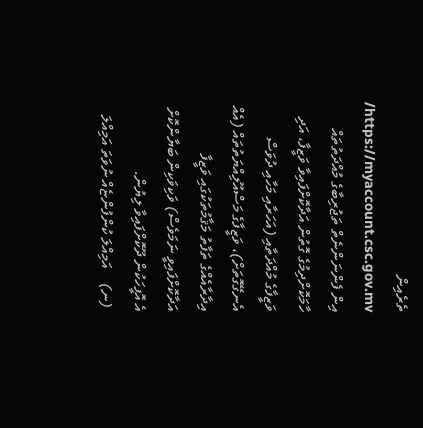ތެރެއިން https://myaccount.csc.gov.mv/ އިން ފެންނަންނެތް ތަޖުރިބާގެ މުއްދަތުތައް ހާމަކޮށްދިމުގެ ގޮތުން އަދާކޮށްފައިވާ ވަޒީފާ، އަދި ވަޒީފާގެ މުއްދަތާއި (އަހަރާއި މަހާއި ދުވަސް އެނގޭގޮތަށް)، ވަޒީފާގެ މަސްއޫލިއްޔަތުތައް (އެއް އިދާރާއެއްގެ ތަފާތު މަޤާމުތަކުގައި ވަޒީފާ އަދާކޮށްފައިވީ ނަމަވެސް) ވަކިވަކިން ބަޔާންކޮށް އެ އޮފީހަކުން ދޫކޮށްފައިވާ ލިޔުން.
 (ނ)    އަމިއްލަ ކުންފުންޏެއް ނުވަތަ އަމިއްލަ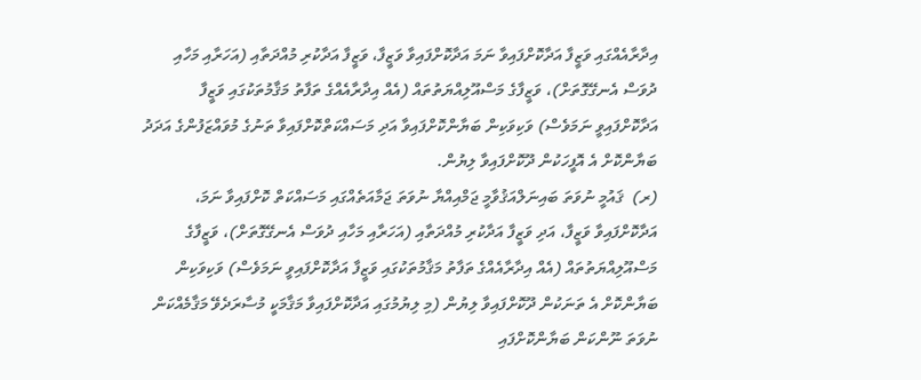އިދާރާއެއްގައި ވަޒީފާ އަދާކޮށްފައިވާ ނަމަ އަދާކޮށްފައިވާ ވަޒީފާ، ވަޒީފާ އަދާކުރި މުއްދަތާއި (އަހަރާއި މަހާއި ދުވަސް އެނގޭގޮތަށް)، ވަޒީފާގެ މަސްއޫލިއްޔަތުތައް (އެއް އިދާރާއެއްގެ ތަފާތު މަޤާމުތަކުގައި ވަޒީފާ އަދާކޮށްފައިވީ ނަމަވެސް) ވަކިވަކިން ބަޔާންކޮށްފައިވާ އަދި މަސައްކަތްކޮށްފައިވާ ތަނުގެ މުވައްޒަފުންގެ އަދަދު ބަޔާންކޮށް އެ އޮފީހަކުން ދޫކޮށްފައިވާ ލިޔުން.
(ރ)  ޤައުމީ ނުވަތަ ބައިނަލްއަޤުވާމީ ޖަމްއިއްޔާ ނުވަތަ ޖަމާއަތެއްގައި މަސައްކަތް ކޮށްފައިވާ ނަމަ، އަދާކޮށްފައިވާ ވަޒީފާ، އަދި ވަޒީފާ އަދާކުރި މުއްދަތާއި (އަހަރާއި މަހާއި ދުވަސް އެނގޭގޮތަށް)، ވަޒީފާގެ މަސްއޫލިއްޔަތުތައް (އެއް އިދާރާއެއްގެ ތަފާތު މަޤާމުތަކުގައި ވަޒީފާ އަދާކޮށްފައިވީ ނަމަވެސް) ވަކިވަކިން ބަޔާންކޮށް އެ ތަނަކުން ދޫކޮށްފައިވާ ލިޔުން (މި ލިޔުމުގައި އަދާކޮށްފައިވާ މަޤާމަކީ މުސާރަދެވޭ މަޤާމެއްކަން ނުވަތަ ނޫންކަން ބަޔާންކޮށްފައި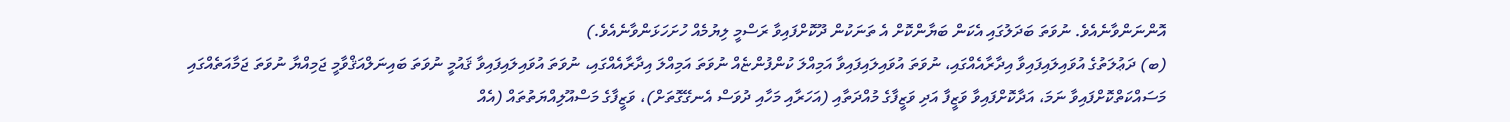އޮންނަންވާނެއެވެ. ނުވަތަ ބަދަލުގައި އެކަން ބަޔާންކޮށް އެ ތަނަކުން ދޫކޮށްފައިވާ ރަސްމީ ލިޔުމެއް ހުށަހަޅަންވާނެއެވެ.)
(ބ) ދަޢުލަތުގެ އުވައިލައިފައިވާ އިދާރާއެއްގައި، ނުވަތަ އުވައިލައިފައިވާ އަމިއްލަ ކުންފުންޏެއް ނުވަތަ އަމިއްލަ އިދާރާއެއްގައި، ނުވަތަ އުވައިލައިފައިވާ ޤައުމީ ނުވަތަ ބައިނަލްއަޤްވާމީ ޖަމިއްޔާ ނުވަތަ ޖަމާއަތެއްގައި މަސައްކަތްކޮށްފައިވާ ނަމަ، އަދާކޮށްފައިވާ ވަޒީފާ އަދި ވަޒީފާގެ މުއްދަތާއި (އަހަރާއި މަހާއި ދުވަސް އެނގޭގޮތަށް)، ވަޒީފާގެ މަސްއޫލިއްޔަތުތައް (އެއް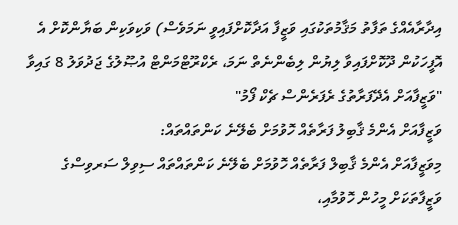އިދާރާއެއްގެ ތަފާތު މަޤާމުތަކުގައި ވަޒީފާ އަދާކޮށްފައިވީ ނަމަވެސް) ވަކިވަކިން ބަޔާންކޮށް އެ އޮފީހަކުން ދޫކޮށްފައިވާ ލިޔުން ލިބެންނެތް ނަމަ، ރެކްރޫޓްމަންޓް އުޞޫލުގެ ޖަދުވަލު 8 ގައިވާ "ވަޒީފާއަށް އެދޭފަރާތުގެ ރެފަރެންސް ޗެކް ފޯމު"
ވަޒީފާއަށް އެންމެ ޤާބިލު ފަރާތެއް ހޮވުމަށް ބެލޭނެ ކަންތައްތައް:
މިވަޒީފާއަށް އެންމެ ޤާބިލް ފަރާތެއް ހޮވުމަށް ބެލޭނެ ކަންތައްތައް ސިވިލް ސަރވިސްގެ ވަޒީފާތަކަށް މީހުން ހޮވުމާއި،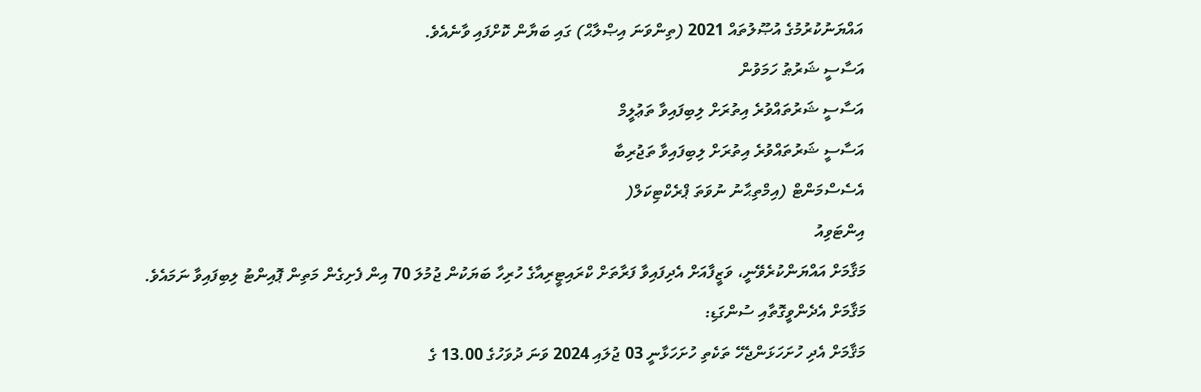އައްޔަނުކުރުމުގެ އުޞޫލުތައް 2021 (ތިންވަނަ އިޞްލާޙް) ގައި ބަޔާން ކޮށްފައި ވާނެއެވެ.
އަސާސީ ޝަރުޠު ހަމަވުން
އަސާސީ ޝަރުތައްވުރެ އިތުރަށް ލިބިފައިވާ ތަޢުލީމް
އަސާސީ ޝަރުތައްވުރެ އިތުރަށް ލިބިފައިވާ ތަޖުރިބާ
އެސެސްމަންޓް (އިމްތިޙާނު ނުވަތަ ޕްރެކްޓިކަލް(
އިންޓަވިއު
މަޤާމަށް އައްޔަންކުރެވޭނީ، ވަޒީފާއަށް އެދިފައިވާ ފަރާތަށް ކްރައިޓީރިއާގެ ހުރިހާ ބަޔަކުން ޖުމުލަ 70 އިން ފެށިގެން މަތިން ޕޮއިންޓު ލިބިފައިވާ ނަމައެވެ.
މަޤާމަށް އެދެންވީގޮތާއި ސުންގަޑި:
މަޤާމަށް އެދި ހުށަހަޅަންޖެހޭ ތަކެތި ހުށަހަޅާނީ 03 ޖުލައި 2024 ވަނަ ދުވަހުގެ 13.00 ގެ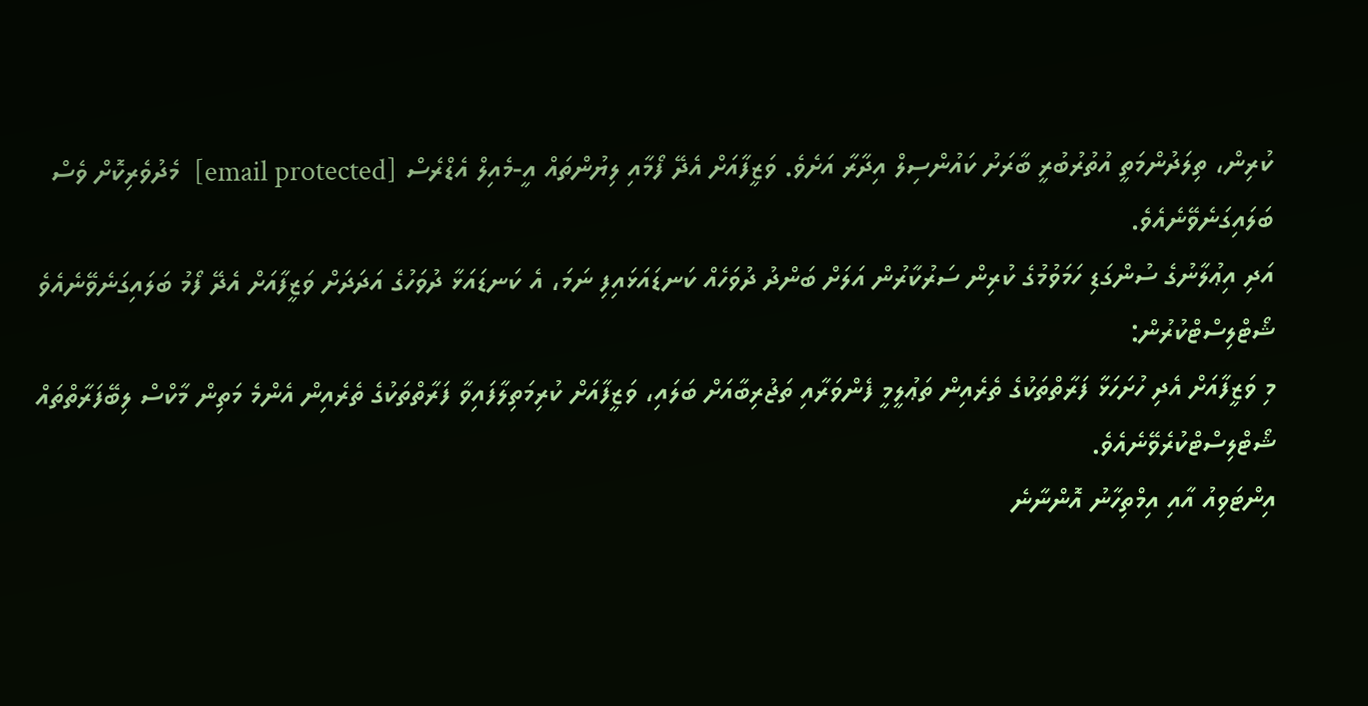ކުރިން، ތިލަދުންމަތީ އުތުރުބުރީ ބާރަށު ކައުންސިލް އިދާރާ އަށެވެ. ވަޒީފާއަށް އެދޭ ފޯމާއި ލިޔުންތައް އީ-މެއިލް އެޑްރެސް [email protected]  މެދުވެރިކޮށް ވެސް ބަލައިގަނެވޭނެއެވެ.
އަދި އިޢުލާނުގެ ސުންގަޑި ހަމަވުމުގެ ކުރިން ސަރުކާރުން އަލަށް ބަންދު ދުވަހެއް ކަނޑައަޅައިފި ނަމަ، އެ ކަނޑައަޅާ ދުވަހުގެ އަދަދަށް ވަޒީފާއަށް އެދޭ ފޯމު ބަލައިގަނެވޭނެއެވެ
ޝޯޓްލިސްޓްކުރުން:
މި ވަޒީފާއަށް އެދި ހުށަހަޅާ ފަރާތްތަކުގެ ތެރެއިން ތަޢުލީމީ ފެންވަރާއި ތަޖުރިބާއަށް ބަލައި، ވަޒީފާއަށް ކުރިމަތިލާފައިވާ ފަރާތްތަކުގެ ތެރެއިން އެންމެ މަތިން މާކްސް ލިބޭފަރާތްތައް ޝޯޓްލިސްޓްކުރެވޭނެއެވެ.
އިންޓަވިއު އާއި އިމްތިހާނު އޮންނާނެ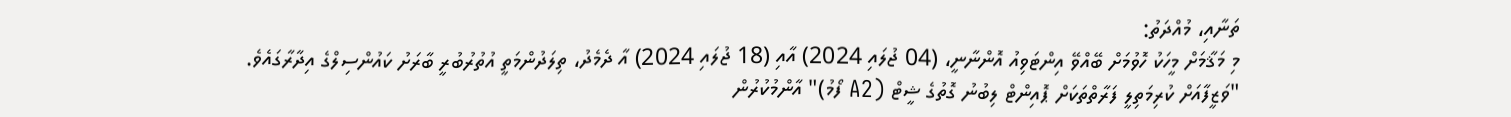ތަނާއި، މުއްދަތު:
މި މަޤާމަށް މީހަކު ހޮވުމަށް ބޭއްވޭ އިންޓަވިއު އޮންނާނީ، (04 ޖުލައި 2024) އާއި (18 ޖުލައި 2024) އާ ދެމެދު، ތިލަދުންމަތީ އުތުރުބުރީ ބާރަށު ކައުންސިލްގެ އިދާރާގައެވެ.
"ވަޒީފާއަށް ކުރިމަތިލީ ފަރާތްތަކަށް ޕޮއިންޓް ލިބުނު ގޮތުގެ ޝީޓް (A2 ފޯމު)" އާންމުކުރުން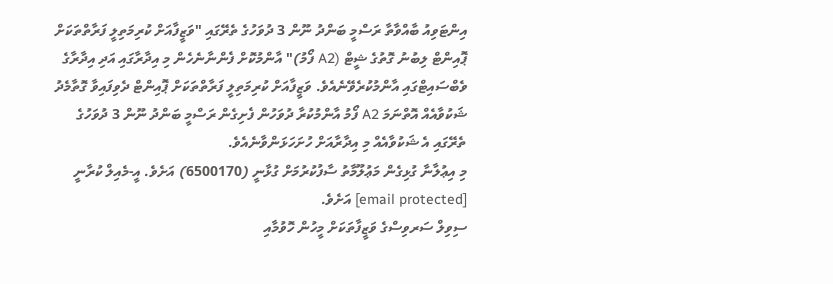އިންޓަވިއު ބާއްވާތާ ރަސްމީ ބަންދު ނޫން 3 ދުވަހުގެ ތެރޭގައި "ވަޒީފާއަށް ކުރިމަތިލީ ފަރާތްތަކަށް ޕޮއިންޓް ލިބުނު ގޮތުގެ ޝީޓް (A2 ފޯމު)" އާންމުކޮށް ފެންނާނެހެން މި އިދާރާގައި އަދި އިދާރާގެ ވެބްސައިޓްގައި އާންމުކުރެވޭނެއެވެ. ވަޒީފާއަށް ކުރިމަތިލީ ފަރާތްތަކަށް ޕޮއިންޓް ދެވިފައިވާ ގޮތާމެދު ޝަކުވާއެއް އޮތްނަމަ A2 ފޯމު އާންމުކުރާ ދުވަހުން ފެށިގެން ރަސްމީ ބަންދު ނޫން 3 ދުވަހުގެ ތެރޭގައި އެ ޝަކުވާއެއް މި އިދާރާއަށް ހުށަހަޅަންވާނެއެވެ.
މި އިޢުލާނާ ގުޅިގެން މަޢުލޫމާތު ސާފުކުރުމަށް ގުޅާނީ (6500170) އަށެވެ. އީ-މެއިލް ކުރާނީ [email protected] އަށެވެ.
ސިވިލް ސަރވިސްގެ ވަޒީފާތަކަށް މީހުން ހޮވުމާއި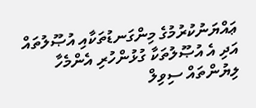ޢައްޔަނުކުރުމުގެ މިންގަނޑުތަކާއި އުޞޫލުތައް އަދި އެ އުޞޫލުތަކާ ގުޅުންހުރި އެންމެހާ ލިޔުންތައް ސިވިލް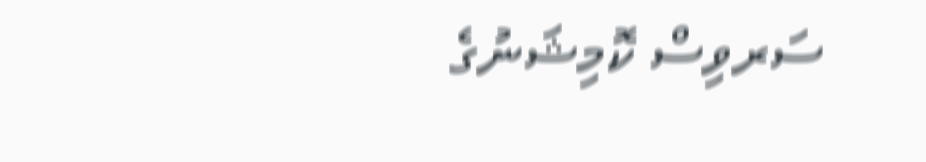ސަރވިސް ކޮމިޝަނުގެ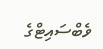ވެބްސައިޓްގެ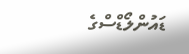ޑައުންލޯޑްސްގެ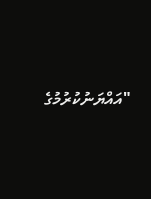"އައްޔަނުކުރުމުގެ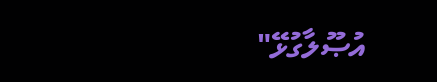އުޞޫލާގުޅޭ"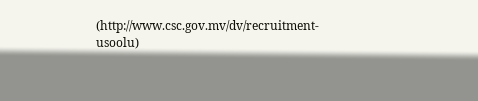(http://www.csc.gov.mv/dv/recruitment-usoolu)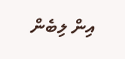އިން ލިބެން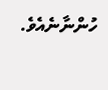ހުންނާނެއެވެ.